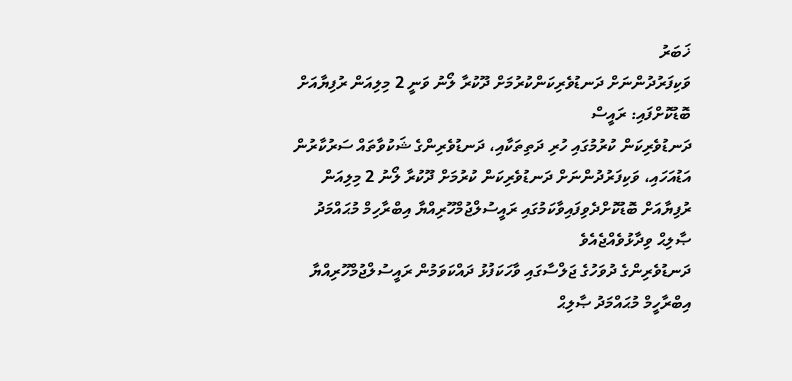ޚަބަރު
ވަކިފަރުދުންނަށް ދަނޑުވެރިކަންކުރުމަށް ދޫކުރާ ލޯނު ވަނީ 2 މިލިއަން ރުފިޔާއަށް ބޮޑުކޮށްފައި: ރައީސް
ދަނޑުވެރިކަން ކުރުމުގައި ހުރި ދަތިތަކާއި، ދަނޑުވެރިންގެ ޝަކުވާތައް ސަރުކާރުން އަޑުއަހައި، ވަކިފަރުދުންނަށް ދަނޑުވެރިކަން ކުރުމަށް ދޫކުރާ ލޯނު 2 މިލިއަން ރުފިޔާއަށް ބޮޑުކޮށްދެވިފައިވާކަމުގައި ރައީސުލްޖުމްހޫރިއްޔާ އިބްރާހިމް މުޙައްމަދު ޞާލިޙް ވިދާޅުވެއްޖެއެވެ
ދަނޑުވެރިންގެ ދުވަހުގެ ޖަލްސާގައި ވާހަކަފުޅު ދައްކަވަމުން ރައީސުލްޖުމްހޫރިއްޔާ އިބްރާހީމް މުޙައްމަދު ޞާލިޙް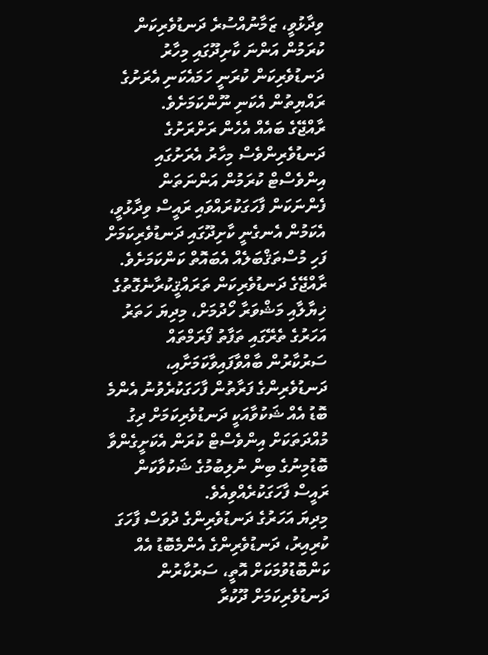ވިދާޅުވީ، ޒަމާނުއްސުރެ ދަނޑުވެރިކަން ކުރަމުން އަންނަ ކާށިދޫގައި މިހާރު ދަނޑުވެރިކަން ކުރަނީ ހަމައެކަނި އެރަށުގެ ރައްޔިތުން އެކަނި ނޫންކަމަށެވެ.
ރާއްޖޭގެ ބައެއް އެހެން ރަށްރަށުގެ ދަނޑުވެރިންވެސް މިހާރު އެރަށުގައި އިންވެސްޓް ކުރަމުން އަންނަތަން ފެންނަކަން ފާހަގަކުރައްވައި ރައީސް ވިދާޅުވީ، އެކަމުން އެނގެނީ ކާށިދޫގައި ދަނޑުވެރިކަމަށް ފަހި މުސްތަޤްބަލެއް އެބައޮތް ކަންކަމަށެވެ.
ރާއްޖޭގެ ދަނޑުވެރިކަން ތަރައްޤީކުރާނެގޮތުގެ ޚިޔާލާއި މަޝްވަރާ ހޯދުމަށް، މިދިޔަ ހަތަރު އަހަރުގެ ތެރޭގައި ތަފާތު ފޯރަމްތައް ސަރުކާރުން ބާއްވާފައިވާކަމަށާއި، ދަނޑުވެރިންގެ ފަރާތުން ފާހަގަކުރެވުނު އެންމެ ބޮޑު އެއް ޝަކުވާއަކީ ދަނޑުވެރިކަމަށް ދިގު މުއްދަތަކަށް އިންވެސްޓް ކުރަން އެކަށީގެންވާ ބޮޑުމިނުގެ ބިން ނުލިބުމުގެ ޝަކުވާކަން ރައީސް ފާހަގަކުރެއްވިއެވެ.
މިދިޔަ އަހަރުގެ ދަނޑުވެރިންގެ ދުވަސް ފާހަގަ ކުރިއިރު، ދަނޑުވެރިންގެ އެންމެބޮޑު އެއް ކަންބޮޑުވުމަކަށް އޮތީ، ސަރުކާރުން ދަނޑުވެރިކަމަށް ދޫކުރާ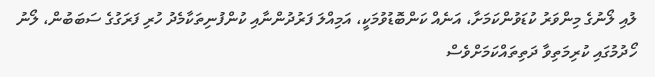ލުއި ލޯނުގެ މިންވަރު ކުޑަވުންކަމަށާ، އަނެއް ކަންބޮޑުވުމަކީ، އަމިއްލަ ފަރުދުންނާއި ކުންފުނިތަކާމެދު ހުރި ފަރަގުގެ ސަބަބުން، ލޯނު ހޯދުމުގައި ކުރިމަތިވާ ދަތިތައްކަމަށްވެސް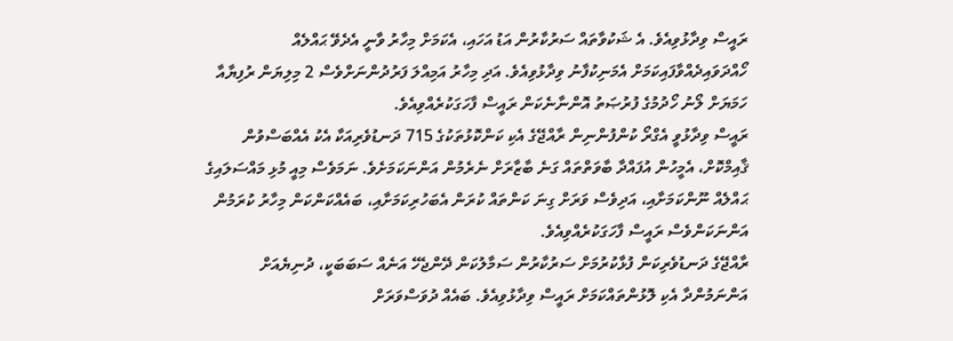ރައީސް ވިދާޅުވިއެވެ. އެ ޝަކުވާތައް ސަރުކާރުން އަޑު އަހައި، އެކަމަށް މިހާރު ވާނީ އެދެވޭ ޙައްލެއް ހޯއްދަވައިދެއްވާފައިކަމަށް އެމަނިކުފާނު ވިދާޅުވިއެވެ. އަދި މިހާރު އަމިއްލަ ފަރުދުންނަށްވެސް 2 މިލިޔަން ރުފިޔާއާ ހަމަޔަށް ލޯނު ހޯދުމުގެ ފުރުޞަތު އޮންނާނެކަން ރައީސް ފާހަގަކުރެއްވިއެވެ.
ރައީސް ވިދާޅުވީ އެގްރޯ ކުންފުންނިން ރާއްޖޭގެ އެކި ކަންކޮޅުތަކުގެ 715 ދަނޑުވެރިއަކާ އެކު އެއްބަސްވުން ޤާއިމްކޮށް، އެމީހުން އުފައްދާ ބާވަތްތައް ގަނެ ބާޒާރަށް ނެރެމުން އަންނަކަމަށެވެ. ނަމަވެސް މިއީ މުޅި މައްސަލައިގެ ޙައްލެއް ނޫންކަމަށާއި، އަދިވެސް ވަރަށް ގިނަ ކަންތައް ކުރަން އެބަހުރިކަމަށާއި، ބައެއްކަންކަން މިހާރު ކުރަމުން އަންނަކަންވެސް ރައީސް ފާހަގަކުރެއްވިއެވެ.
ރާއްޖޭގެ ދަނޑުވެރިކަން ފުޅާކުރުމަށް ސަރުކާރުން ސަމާލުކަން ދޭންޖެހޭ އަނެއް ސަބަބަކީ، ދުނިޔެއަށް އަންނަމުންދާ އެކި ލޮޅުންތައްކަމަށް ރައީސް ވިދާޅުވިއެވެ. ބައެއް ދުވަސްވަރަށް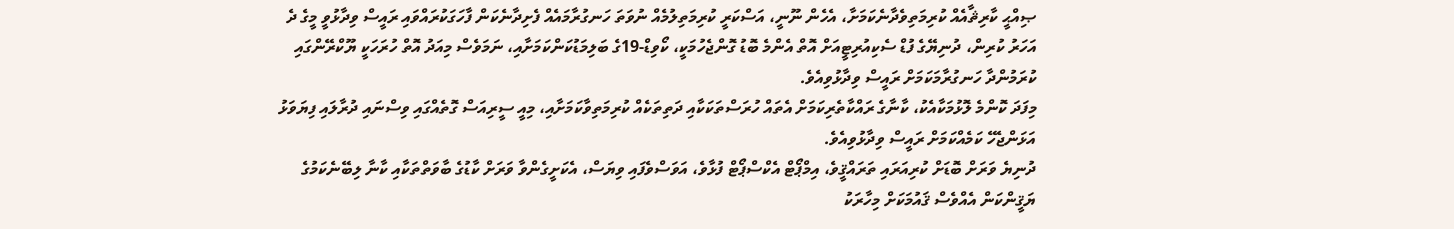ޞިއްޙީ ކާރިޘާއެއް ކުރިމަތިވެދާނެކަމަށާ، އެހެން ނޫނީ، އަސްކަރީ ކުރިމަތިލުމެއް ނުވަތަ ހަނގުރާމައެއް ފެށިދާނެކަން ފާހަގަކުރައްވައި ރައީސް ވިދާޅުވީ މީގެ ދެ އަހަރު ކުރިން، ދުނިޔޭގެ ފުޑް ސެކިއުރިޓީއަށް އޮތް އެންމެ ބޮޑު ގޮންޖެހުމަކީ، ކޯވިޑް-19ގެ ބަލިމަޑުކަންކަމަށާއި، ނަމަވެސް މިއަދު އޮތް ހުރަހަކީ ޔޫކްރޭންގައި ކުރަމުންދާ ހަނގުރާމަކަމަށް ރައީސް ވިދާޅުވިއެވެ.
މިފަދަ ކޮންމެ ލޮޅުމަކާއެކު، ކާނާގެ ރައްކާތެރިކަމަށް އެތައް ހުރަސްތަކަކާއި ދަތިތަކެއް ކުރިމަތިވާކަމަށާއި، މިއީ ސީރިއަސް ގޮތެއްގައި ވިސްނައި ދުރާލައި ފިޔަވަޅު އަޅަންޖެހޭ ކަމެއްކަމަށް ރައީސް ވިދާޅުވިއެވެ.
ދުނިޔެ ވަރަށް ބޮޑަށް ކުރިއަރައި ތަރައްޤީވެ، އިމްޕޯޓް އެކްސްޕޯޓް ފުޅާވެ، އަވަސްވެފައި ވިޔަސް، އެކަށީގެންވާ ވަރަށް ކާޑުގެ ބާވަތްތަކާއި ކާނާ ލިބޭނެކަމުގެ ޔަޤީންކަން އެއްވެސް ޤައުމަކަށް މިހާރަކު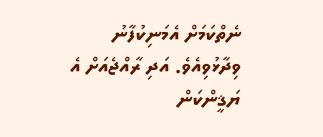ނެތްކަމަށް އެމަނިކުފާނު ވިދާޅުވިއެވެ. އަދި ރާއްޖެއަށް އެ ޔަޤީންކަން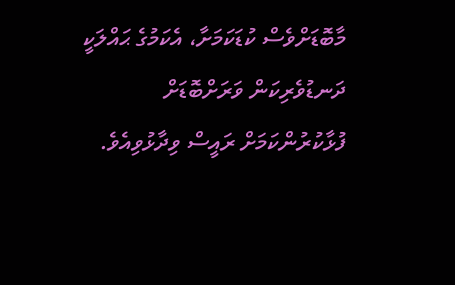މާބޮޑަށްވެސް ކުޑަކަމަށާ، އެކަމުގެ ޙައްލަކީ ދަނޑުވެރިކަން ވަރަށްބޮޑަށް ފުޅާކުރުންކަމަށް ރައީސް ވިދާޅުވިއެވެ.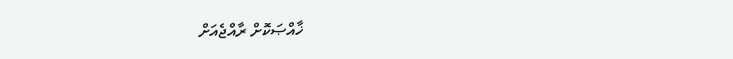ޚާއްޞަކޮށް ރާއްޖެއަށް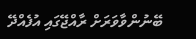ބޭނުންވާވަރަށް ރާއްޖޭގައި އުފެއްދޭ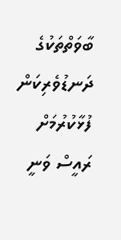ބާވަތްތަކުގެ ދަނޑުވެރިކަން ފުޅާކުރުމަށް ރައީސް ވަނީ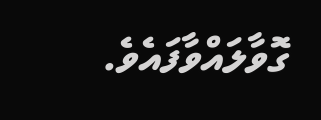ގޮވާލައްވާފައެވެ.